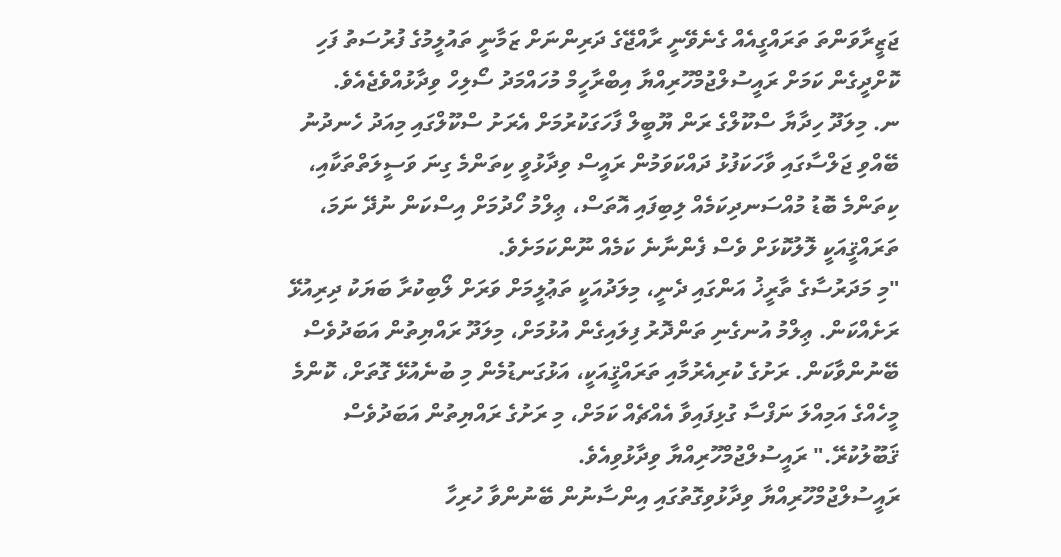ޖަޒީރާވަންތަ ތަރައްގީއެއް ގެނެވޭނީ ރާއްޖޭގެ ދަރިންނަށް ޒަމާނީ ތައުލީމުގެ ފުރުސަތު ފަހި ކޮށްދީގެން ކަމަށް ރައީސުލްޖުމްހޫރިއްޔާ އިބްރާހީމް މުހައްމަދު ސޯލިހް ވިދާޅުއްވެޖެއެވެ.
ނ. މިލަދޫ ހިދާޔާ ސްކޫލްގެ ރަން ޔޫބީލް ފާހަގަކުރުމަށް އެރަށު ސްކޫލްގައި މިއަދު ހެނދުނު ބޭއްވި ޖަލްސާގައި ވާހަކަފުޅު ދައްކަވަމުން ރައީސް ވިދާޅުވީ ކިތަންމެ ގިނަ ވަސީލަތްތަކާއި، ކިތަންމެ ބޮޑު މުއްސަނދިކަމެއް ލިބިފައި އޮތަސް، ޢިލްމު ހޯދުމަށް އިސްކަން ނުދޭ ނަމަ، ތަރައްޤީއަކީ ލޮލުކޮޅަށް ވެސް ފެންނާނެ ކަމެއް ނޫންކަމަށެވެ.
"މި މަދަރުސާގެ ތާރީޚު އަންގައި ދެނީ، މިލަދުއަކީ ތަޢުލީމަށް ވަރަށް ލޯބިކުރާ ބަޔަކު ދިރިއުޅޭ ރަށެއްކަން. ޢިލްމު އުނގެނި ތަންދޮރު ފިލައިގެން އުޅުމަށް، މިލަދޫ ރައްޔިތުން އަބަދުވެސް ބޭނުންވާކަން. ރަށުގެ ކުރިއެރުމާއި ތަރައްޤީއަކީ، އަޅުގަނޑުމެން މި ބުނެއުޅޭ ގޮތަށް، ކޮންމެ މީހެއްގެ އަމިއްލަ ނަފްސާ ގުޅިފައިވާ އެއްޗެއް ކަމަށް، މި ރަށުގެ ރައްޔިތުން އަބަދުވެސް ޤަބޫލުކުރޭ." ރައީސުލްޖުމްހޫރިއްޔާ ވިދާޅުވިއެވެ.
ރައީސުލްޖުމްހޫރިއްޔާ ވިދާޅުވިގޮތުގައި އިންސާނުން ބޭނުންވާ ހުރިހާ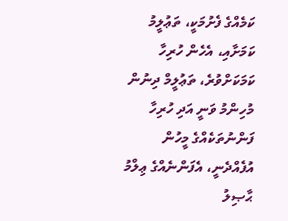ކަމެއްގެ ފެށުމަކީ، ތަޢުލީމު ކަމަށާއި، އެހެން ހުރިހާ ކަމަކަށްވުރެ، ތަޢުލީމް ދިނުން މުހިންމު ވަނީ އަދި ހުރިހާ ފަންނުތަކެއްގެ މީހުން އުފެއްދެނީ، އެފަންނެއްގެ ޢިލްމު ޙާޞިލު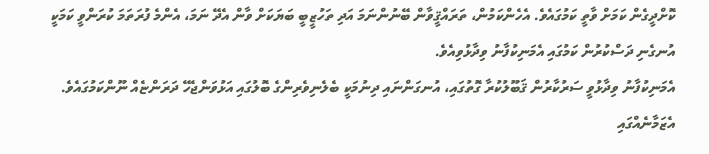ކޮށްދީގެން ކަމަށް ވާތީ ކަމުގައެވެ. އެހެންކަމުން، ތަރައްޤީވާން ބޭނުންނަމަ އަދި ތަހުޒީބީ ބަޔަކަށް ވާން އެދޭ ނަމަ، އެންމެ ފުރަތަމަ ކުރަންވީ ކަމަކީ އުނގެނި ދަސްކުރުން ކަމުގައި އެމަނިކުފާނު ވިދާޅުވިއެވެ.
އެމަނިކުފާނު ވިދާޅުވީ ސަރުކާރުން ޤަބޫލުކުރާ ގޮތުގައި، އުނގަންނައި ދިނުމަކީ ބެލެނިވެރިންގެ ބޮލުގައި އަޅުވަންޖެހޭ ދަރަންޏެއް ނޫންކަމުގައެވެ. އެޒަމާނެއްގައި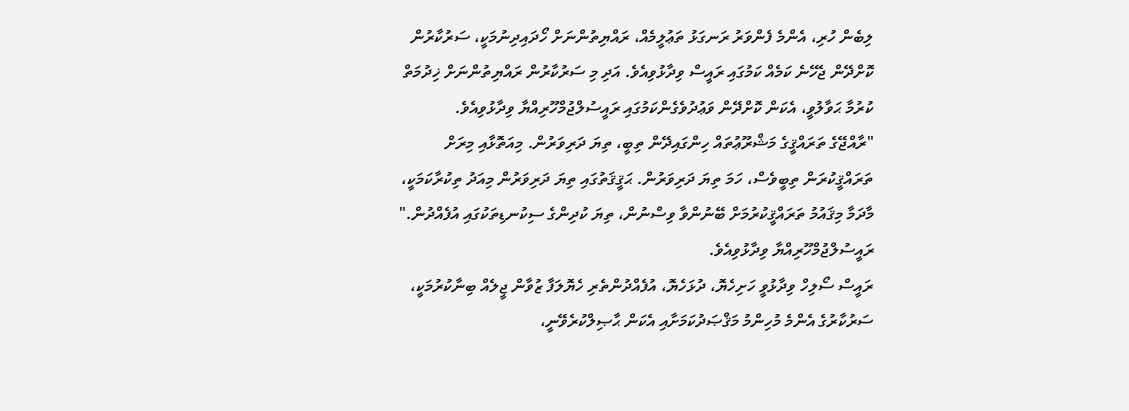ލިބެން ހުރި، އެންމެ ފެންވަރު ރަނގަޅު ތަޢުލީމެއް، ރައްޔިތުންނަށް ހޯދައިދިނުމަކީ، ސަރުކާރުން ކޮށްދޭން ޖެހޭނެ ކަމެއް ކަމުގައި ރައީސް ވިދާޅުވިއެވެ. އަދި މި ސަރުކާރުން ރައްޔިތުންނަށް ޚިދުމަތް ކުރުމާ ޙަވާލުވީ، އެކަން ކޮށްދޭން ވަޢުދުވެގެންކަމުގައި ރައީސުލްޖުމްހޫރިއްޔާ ވިދާޅުވިއެވެ.
"ރާއްޖޭގެ ތަރައްޤީގެ މަޝްރޫޢުތައް ހިންގައިދޭން ތިބީ، ތިޔަ ދަރިވަރުން. މިއަތޮޅާއި މިރަށް ތަރައްޤީކުރަން ތިބީވެސް، ހަމަ ތިޔަ ދަރިވަރުން. ޙަޤީޤަތުގައި ތިޔަ ދަރިވަރުން މިއަދު ތިކުރާކަމަކީ، މާދަމާ މިޤައުމު ތަރައްޤީކުރުމަށް ބޭނުންވާ ވިސްނުން، ތިޔަ ކުދިންގެ ސިކުނޑިތަކުގައި އުފެއްދުން." ރައީސުލްޖުމްހޫރިއްޔާ ވިދާޅުވިއެވެ.
ރައީސް ސޯލިހް ވިދާޅުވީ ހަށިހެޔޮ، ދުޅަހެޔޮ، އުފެއްދުންތެރި ހެޔޮލަފާ ޒުވާން ޖީލެއް ބިނާކުރުމަކީ، ސަރުކާރުގެ އެންމެ މުހިންމު މަޤްޞަދުކަމަށާއި އެކަން ޙާޞިލްކުރެވޭނީ،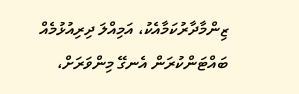ޒިންމާދާރުކަމާއެކު، އަމިއްލަ ދިރިއުޅުމެއް ބައްޓަންކުރަން އެނގޭ މިންވަރަށް،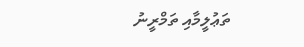ތަޢުލީމާއި ތަމްރީނު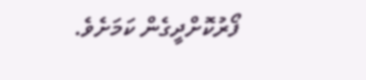ފޯރުކޮށްދީގެން ކަމަށެވެ.